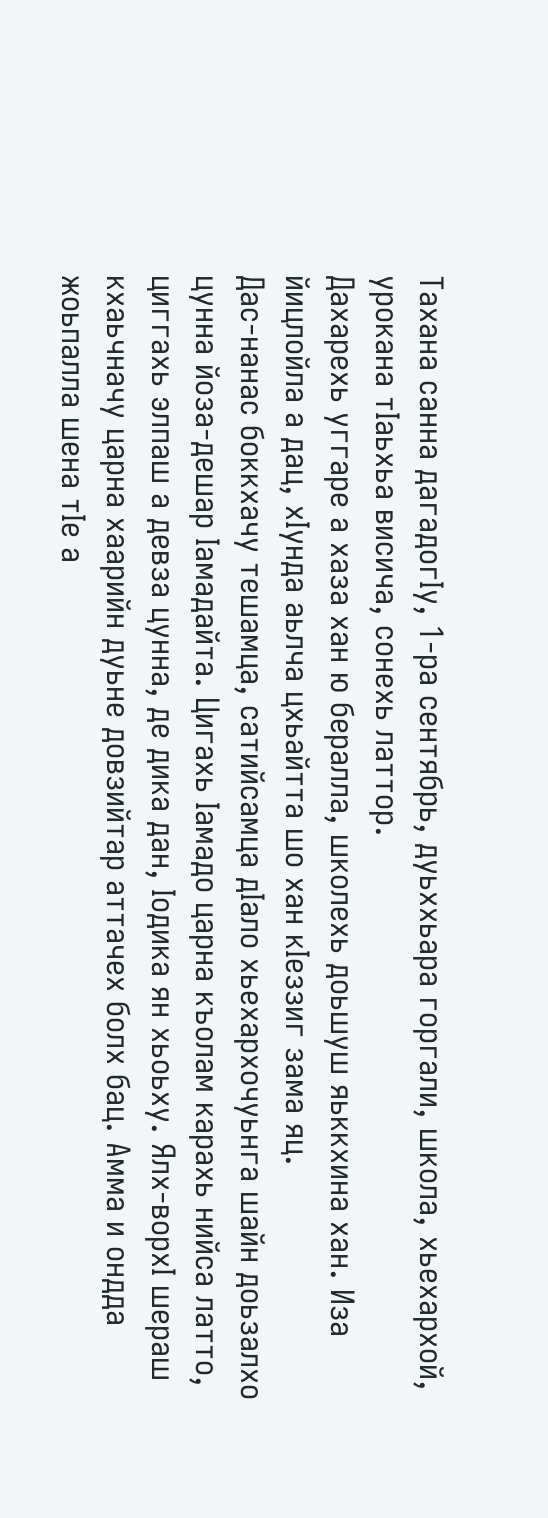Тахана санна дагадогIу, 1-ра сентябрь, дуьххьара горгали, школа, хьехархой, урокана тIаьхьа висича, сонехь латтор.
Дахарехь уггаре а хаза хан ю бералла, школехь доьшуш яьккхина хан. Иза йицлойла а дац, хIунда аьлча цхьайтта шо хан кIеззиг зама яц.
Дас-нанас боккхачу тешамца, сатийсамца дIало хьехархочуьнга шайн доьзалхо цунна йоза-дешар Iамадайта. Цигахь Iамадо царна къолам карахь нийса латто, циггахь элпаш а девза цунна, де дика дан, Iодика ян хьоьху. Ялх-ворхI шераш кхаьчначу царна хаарийн дуьне довзийтар аттачех болх бац. Амма и ондда жоьпалла шена тIе а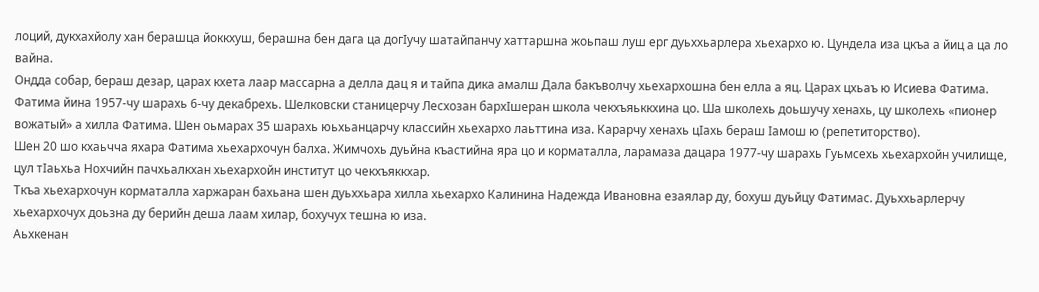лоций, дукхахйолу хан берашца йоккхуш, берашна бен дага ца догIучу шатайпанчу хаттаршна жоьпаш луш ерг дуьххьарлера хьехархо ю. Цундела иза цкъа а йиц а ца ло вайна.
Ондда собар, бераш дезар, царах кхета лаар массарна а делла дац я и тайпа дика амалш Дала бакъволчу хьехархошна бен елла а яц. Царах цхьаъ ю Исиева Фатима.
Фатима йина 1957-чу шарахь 6-чу декабрехь. Шелковски станицерчу Лесхозан бархIшеран школа чекхъяьккхина цо. Ша школехь доьшучу хенахь, цу школехь «пионер вожатый» а хилла Фатима. Шен оьмарах 35 шарахь юьхьанцарчу классийн хьехархо лаьттина иза. Карарчу хенахь цIахь бераш Iамош ю (репетиторство).
Шен 20 шо кхаьчча яхара Фатима хьехархочун балха. Жимчохь дуьйна къастийна яра цо и корматалла, ларамаза дацара 1977-чу шарахь Гуьмсехь хьехархойн училище, цул тIаьхьа Нохчийн пачхьалкхан хьехархойн институт цо чекхъяккхар.
Ткъа хьехархочун корматалла харжаран бахьана шен дуьххьара хилла хьехархо Калинина Надежда Ивановна езаялар ду, бохуш дуьйцу Фатимас. Дуьххьарлерчу хьехархочух доьзна ду берийн деша лаам хилар, бохучух тешна ю иза.
Аьхкенан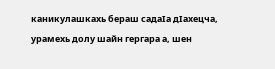каникулашкахь бераш садаIа дIахецча, урамехь долу шайн гергара а, шен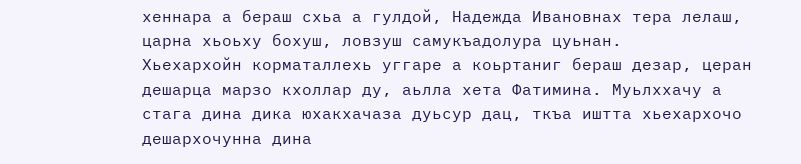хеннара а бераш схьа а гулдой, Надежда Ивановнах тера лелаш, царна хьоьху бохуш, ловзуш самукъадолура цуьнан.
Хьехархойн корматаллехь уггаре а коьртаниг бераш дезар, церан дешарца марзо кхоллар ду, аьлла хета Фатимина. Муьлххачу а стага дина дика юхакхачаза дуьсур дац, ткъа иштта хьехархочо дешархочунна дина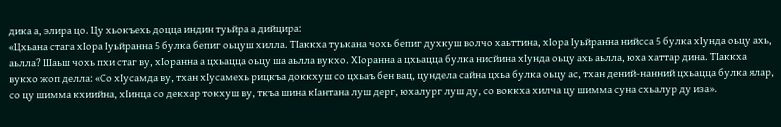дика а, элира цо. Цу хьокъехь доцца индин туьйра а дийцира:
«Цхьана стага хIора Iуьйранна 5 булка бепиг оьцуш хилла. ТIаккха туькана чохь бепиг духкуш волчо хаьттина, хIора Iуьйранна нийсса 5 булка хIунда оьцу ахь, аьлла? Шаьш чохь пхи стаг ву, хIоранна а цхьацца оьцу ша аьлла вукхо. ХIоранна а цхьацца булка нисйина хIунда оьцу ахь аьлла, юха хаттар дина. ТIаккха вукхо жоп делла: «Со хIусамда ву, тхан хIусамехь рицкъа доккхуш со цхьаъ бен вац, цундела сайна цхьа булка оьцу ас, тхан дений-нанний цхьацца булка ялар, со цу шимма кхиийна, хIинца со декхар токхуш ву, ткъа шина кIантана луш дерг, юхалург луш ду, со воккха хилча цу шимма суна схьалур ду иза».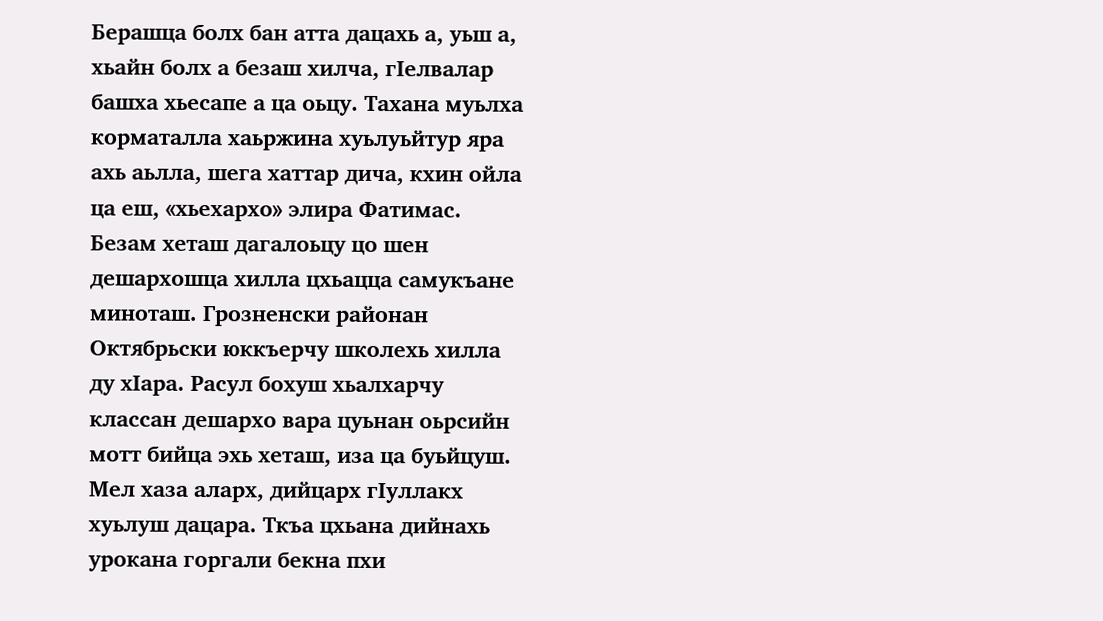Берашца болх бан атта дацахь а, уьш а, хьайн болх а безаш хилча, гIелвалар башха хьесапе а ца оьцу. Тахана муьлха корматалла хаьржина хуьлуьйтур яра ахь аьлла, шега хаттар дича, кхин ойла ца еш, «хьехархо» элира Фатимас. Безам хеташ дагалоьцу цо шен дешархошца хилла цхьацца самукъане миноташ. Грозненски районан Октябрьски юккъерчу школехь хилла ду хIара. Расул бохуш хьалхарчу классан дешархо вара цуьнан оьрсийн мотт бийца эхь хеташ, иза ца буьйцуш. Мел хаза аларх, дийцарх гIуллакх хуьлуш дацара. Ткъа цхьана дийнахь урокана горгали бекна пхи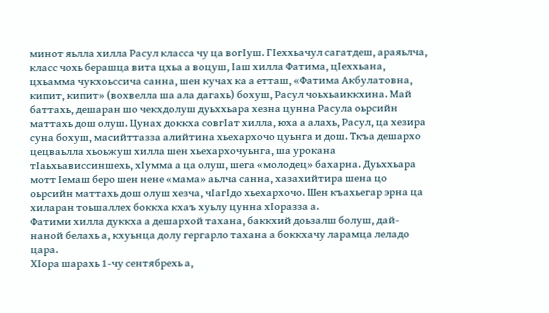минот яьлла хилла Расул класса чу ца вогIуш. ГIеххьачул сагатдеш, араяьлча, класс чохь берашца вита цхьа а воцуш, Iаш хилла Фатима, цIеххьана, цхьамма чукхоьссича санна, шен кучах ка а етташ, «Фатима Акбулатовна, кипит, кипит» (вохвелла ша ала дагахь) бохуш, Расул чоьхьаиккхина. Май баттахь, дешаран шо чекхдолуш дуьххьара хезна цунна Расула оьрсийн маттахь дош олуш. Цунах доккха совгIат хилла, юха а алахь, Расул, ца хезира суна бохуш, масийттазза алийтина хьехархочо цуьнга и дош. Ткъа дешархо цецваьлла хьоьжуш хилла шен хьехархочуьнга, ша урокана тIаьхьависсиншехь, хIумма а ца олуш, шега «молодец» бахарна. Дуьххьара мотт Iемаш беро шен нене «мама» аьлча санна, хазахийтира шена цо оьрсийн маттахь дош олуш хезча, чIагIдо хьехархочо. Шен къахьегар эрна ца хиларан тоьшаллех боккха кхаъ хуьлу цунна хIоразза а.
Фатими хилла дуккха а дешархой тахана, баккхий доьзалш болуш, дай-наной белахь а, кхуьнца долу гергарло тахана а боккхачу ларамца леладо цара.
ХIора шарахь 1-чу сентябрехь а,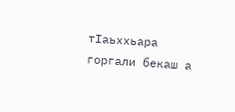тIаьххьара горгали бекаш а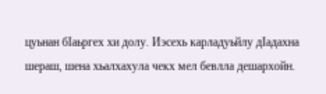цуьнан бIаьргех хи долу. Иэсехь карладуьйлу дIадахна шераш, шена хьалхахула чекх мел бевлла дешархойн.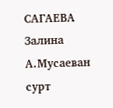САГАЕВА Залина
А.Мусаеван сурт